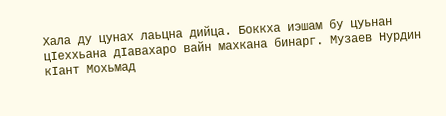Хала ду цунах лаьцна дийца. Боккха иэшам бу цуьнан цIеххьана дIавахаро вайн махкана бинарг. Музаев Нурдин кIант Мохьмад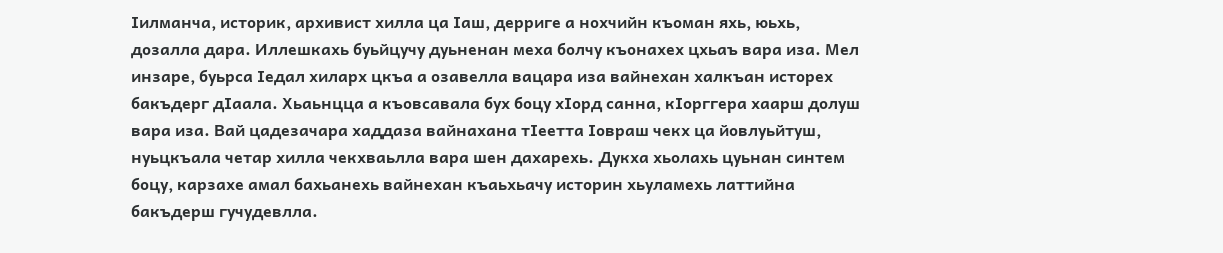Iилманча, историк, архивист хилла ца Iаш, дерриге а нохчийн къоман яхь, юьхь, дозалла дара. Иллешкахь буьйцучу дуьненан меха болчу къонахех цхьаъ вара иза. Мел инзаре, буьрса Iедал хиларх цкъа а озавелла вацара иза вайнехан халкъан исторех бакъдерг дIаала. Хьаьнцца а къовсавала бух боцу хIорд санна, кIорггера хаарш долуш вара иза. Вай цадезачара хаддаза вайнахана тIеетта Iовраш чекх ца йовлуьйтуш, нуьцкъала четар хилла чекхваьлла вара шен дахарехь. Дукха хьолахь цуьнан синтем боцу, карзахе амал бахьанехь вайнехан къаьхьачу историн хьуламехь латтийна бакъдерш гучудевлла.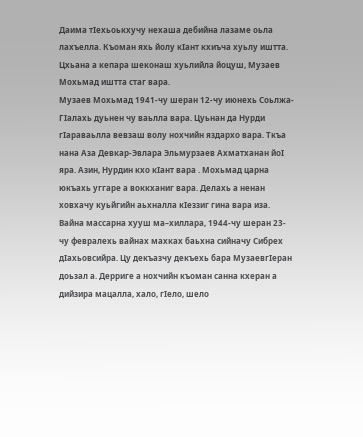Даима тIехьоькхучу нехаша дебийна лазаме оьла лахъелла. Къоман яхь йолу кIант кхиъча хуьлу иштта. Цхьана а кепара шеконаш хуьлийла йоцуш, Музаев Мохьмад иштта стаг вара.
Музаев Мохьмад 1941-чу шеран 12-чу июнехь Соьлжа-ГIалахь дуьнен чу ваьлла вара. Цуьнан да Нурди гIараваьлла вевзаш волу нохчийн яздархо вара. Ткъа нана Аза Девкар-Эвлара Эльмурзаев Ахматханан йоI яра. Азин, Нурдин кхо кIант вара . Мохьмад царна юкъахь уггаре а воккханиг вара. Делахь а ненан ховхачу куьйгийн аьхналла кIеззиг гина вара иза. Вайна массарна хууш ма–хиллара, 1944-чу шеран 23-чу февралехь вайнах махках баьхна сийначу Сибрех дIахьовсийра. Цу декъазчу декъехь бара МузаевгIеран доьзал а. Дерриге а нохчийн къоман санна кхеран а дийзира мацалла, хало, гIело, шело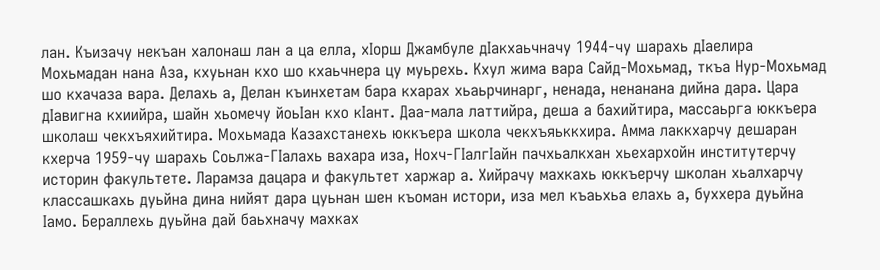лан. Къизачу некъан халонаш лан а ца елла, хIорш Джамбуле дIакхаьчначу 1944-чу шарахь дIаелира Мохьмадан нана Аза, кхуьнан кхо шо кхаьчнера цу муьрехь. Кхул жима вара Сайд-Мохьмад, ткъа Нур-Мохьмад шо кхачаза вара. Делахь а, Делан къинхетам бара кхарах хьаьрчинарг, ненада, ненанана дийна дара. Цара дIавигна кхиийра, шайн хьомечу йоьIан кхо кIант. Даа-мала латтийра, деша а бахийтира, массаьрга юккъера школаш чекхъяхийтира. Мохьмада Казахстанехь юккъера школа чекхъяьккхира. Амма лаккхарчу дешаран кхерча 1959-чу шарахь Соьлжа-ГIалахь вахара иза, Нохч-ГIалгIайн пачхьалкхан хьехархойн институтерчу историн факультете. Ларамза дацара и факультет харжар а. Хийрачу махкахь юккъерчу школан хьалхарчу классашкахь дуьйна дина нийят дара цуьнан шен къоман истори, иза мел къаьхьа елахь а, буххера дуьйна Iамо. Бераллехь дуьйна дай баьхначу махках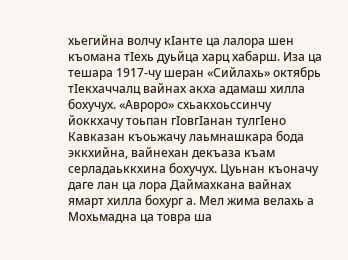хьегийна волчу кIанте ца лалора шен къомана тIехь дуьйца харц хабарш. Иза ца тешара 1917-чу шеран «Сийлахь» октябрь тIекхаччалц вайнах акха адамаш хилла бохучух. «Авроро» схьакхоьссинчу йоккхачу тоьпан гIовгIанан тулгIено Кавказан къоьжачу лаьмнашкара бода эккхийна, вайнехан декъаза къам серладаьккхина бохучух. Цуьнан къоначу даге лан ца лора Даймахкана вайнах ямарт хилла бохург а. Мел жима велахь а Мохьмадна ца товра ша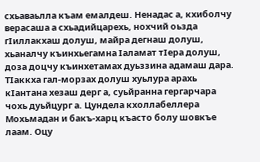схьаваьлла къам емалдеш. Ненадас а, кхиболчу верасаша а схьадийцарехь, нохчий оьзда гIиллакхаш долуш, майра дегнаш долуш, хьаналчу къинхьегамна Iаламат тIера долуш, доза доцчу къинхетамах дуьззина адамаш дара. ТIаккха гал-морзах долуш хуьлура арахь кIантана хезаш дерг а, суьйранна гергарчара чохь дуьйцург а. Цундела кхоллабеллера Мохьмадан и бакъ-харц къасто болу шовкъе лаам. Оцу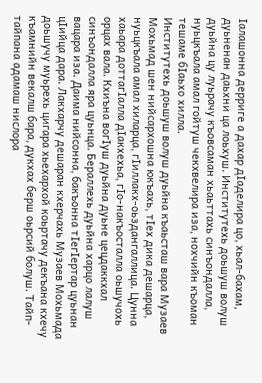Iалашонна дерриге а дахар дIаделира цо, хьал-бахам, дуьненан даьхни ца лоьхуш. Институтехь доьшуш волуш дуьйна цу луьрачу къовсаман хьаьттахь синъондалла, нуьцкъала амал гойтуш чекхвелира иза, нохчийн къоман тешаме бIаьхо хилла.
Институтехь доьшуш волуш дуьйна къаьсташ вара Музаев Мохьмад шен нийсархошна юкъахь, тIех дика дешарца, нуьцкъала амал хиларца, гIиллакх-оьздангаллица. Цунна хаьара доттагIалла дIакхехьа, гIо-накъосталла оьшучохь орцах вала. Кхиъна вогIуш дуьйна дуьне цецдаккхал синъондалла яра цуьнца. Бераллехь дуьйна харцо лалуш вацара иза. Даима нийсонна, бакъонна тIегIертар цуьнан цIийца дара. Лакхарчу дешаран кхерчахь Музаев Мохьмада доьшучу муьрехь цигара хьехархой коьртачу декъана кхечу къамнийн векалш бара, дукхах берш оьрсий болуш. Тайп-тайпана адамаш нислора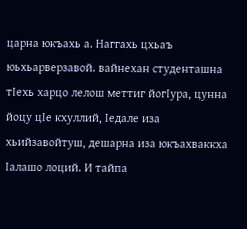царна юкъахь а. Наггахь цхьаъ юьхьарверзавой. вайнехан студенташна тIехь харцо лелош меттиг йогIура, цунна йоцу цIе кхуллий, Iедале иза хьийзавойтуш, дешарна иза юкъахваккха Iалашо лоций. И тайпа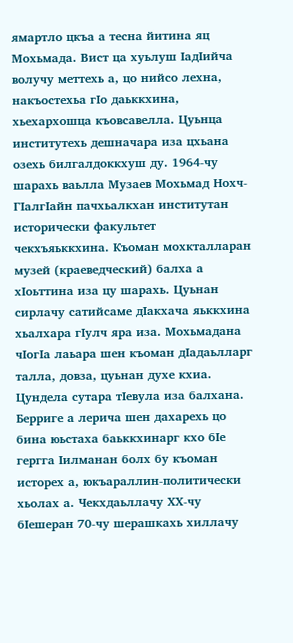ямартло цкъа а тесна йитина яц Мохьмада. Вист ца хуьлуш IадIийча волучу меттехь а, цо нийсо лехна, накъостехьа гIо даьккхина, хьехархошца къовсавелла. Цуьнца институтехь дешначара иза цхьана озехь билгалдоккхуш ду. 1964-чу шарахь ваьлла Музаев Мохьмад Нохч-ГIалгIайн пачхьалкхан институтан исторически факультет чекхъяьккхина. Къоман мохкталларан музей (краеведческий) балха а хIоьттина иза цу шарахь. Цуьнан сирлачу сатийсаме дIакхача яьккхина хьалхара гIулч яра иза. Мохьмадана чIогIа лаьара шен къоман дIадаьлларг талла, довза, цуьнан духе кхиа. Цундела сутара тIевула иза балхана. Берриге а лерича шен дахарехь цо бина юьстаха баьккхинарг кхо бIе гергга Iилманан болх бу къоман исторех а, юкъараллин-политически хьолах а. Чекхдаьллачу ХХ-чу бIешеран 70-чу шерашкахь хиллачу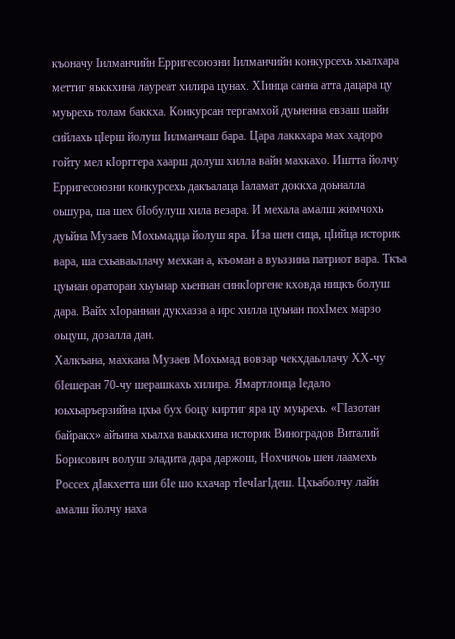къоначу Iилманчийн Ерригесоюзни Iилманчийн конкурсехь хьалхара меттиг яьккхина лауреат хилира цунах. ХIинца санна атта дацара цу муьрехь толам баккха. Конкурсан тергамхой дуьненна евзаш шайн сийлахь цIерш йолуш Iилманчаш бара. Цара лаккхара мах хадоро гойту мел кIорггера хаарш долуш хилла вайн махкахо. Иштта йолчу Ерригесоюзни конкурсехь дакъалаца Iаламат доккха доьналла оьшура, ша шех бIобулуш хила везара. И мехала амалш жимчохь дуьйна Музаев Мохьмадца йолуш яра. Иза шен сица, цIийца историк вара, ша схьаваьллачу мехкан а, къоман а вуьззина патриот вара. Ткъа цуьнан ораторан хьуьнар хьеннан синкIоргене кховда ницкъ болуш дара. Вайх хIораннан дукхазза а ирс хилла цуьнан похIмех марзо оьцуш, дозалла дан.
Халкъана, махкана Музаев Мохьмад вовзар чекхдаьллачу ХХ-чу бIешеран 70-чу шерашкахь хилира. Ямартлонца Iедало юьхьаръерзийна цхьа бух боцу киртиг яра цу муьрехь. «ГIазотан байракх» айъина хьалха ваьккхина историк Виноградов Виталий Борисович волуш эладита дара даржош, Нохчичоь шен лаамехь Россех дIакхетта ши бIе шо кхачар тIечIагIдеш. Цхьаболчу лайн амалш йолчу наха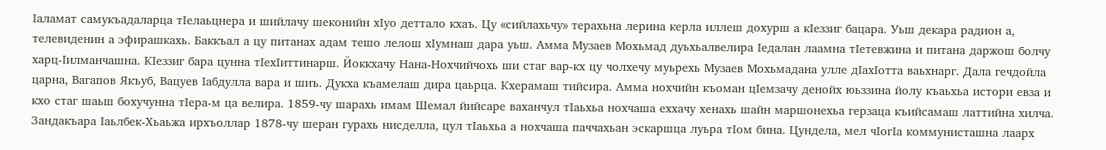Iаламат самукъадаларца тIелаьцнера и шийлачу шеконийн хIуо деттало кхаъ. Цу «сийлахьчу» терахьна лерина керла иллеш дохурш а кIеззиг бацара. Уьш декара радион а, телевиденин а эфирашкахь. Баккъал а цу питанах адам тешо лелош хIумнаш дара уьш. Амма Музаев Мохьмад дуьхьалвелира Iедалан лаамна тIетевжина и питана даржош болчу харц-Iилманчашна. КIеззиг бара цунна тIехIиттинарш. Йоккхачу Нана-Нохчийчохь ши стаг вар-кх цу чолхечу муьрехь Музаев Мохьмадана улле дIахIотта ваьхнарг. Дала гечдойла царна, Вагапов Якъуб, Вацуев Iабдулла вара и шиъ. Дукха къамелаш дира цаьрца. Кхерамаш тийсира. Амма нохчийн къоман цIемзачу денойх юьззина йолу къаьхьа истори евза и кхо стаг шаьш бохучунна тIера-м ца велира. 1859-чу шарахь имам Шемал йийсаре ваханчул тIаьхьа нохчаша еххачу хенахь шайн маршонехьа герзаца къийсамаш латтийна хилча. Зандакъара Iаьлбек-Хьаьжа ирхъоллар 1878-чу шеран гурахь нисделла, цул тIаьхьа а нохчаша паччахьан эскаршца луьра тIом бина. Цундела, мел чIогIа коммунисташна лаарх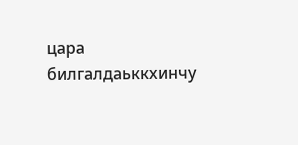цара билгалдаьккхинчу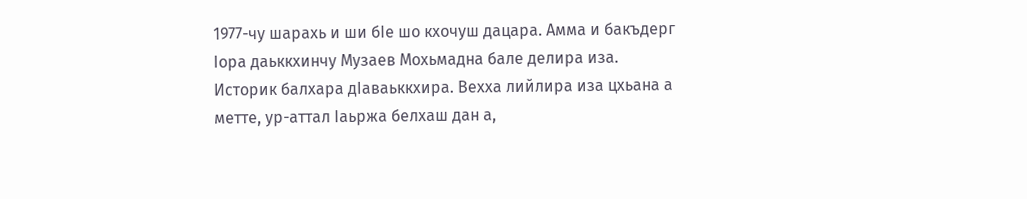1977-чу шарахь и ши бIе шо кхочуш дацара. Амма и бакъдерг Iора даьккхинчу Музаев Мохьмадна бале делира иза. Историк балхара дIаваьккхира. Вехха лийлира иза цхьана а метте, ур-аттал Iаьржа белхаш дан а,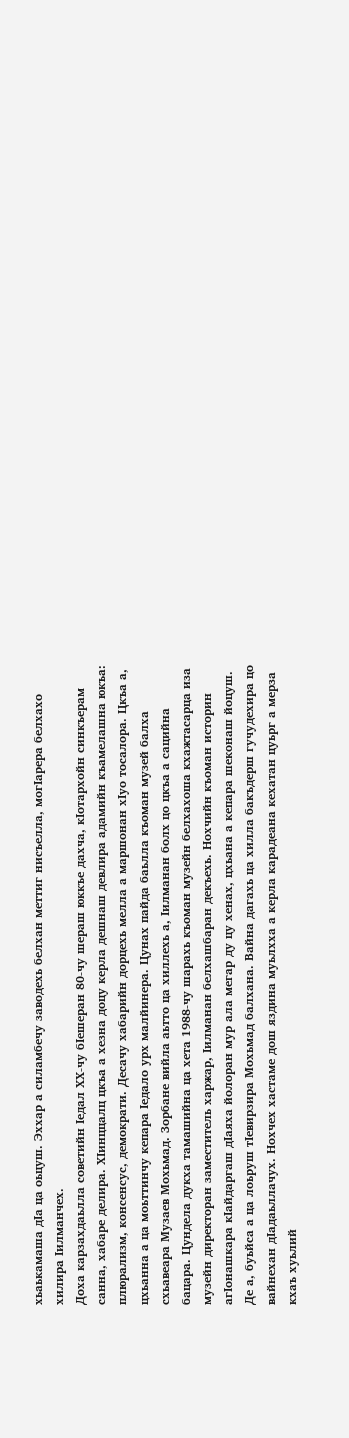хьаькамаша дIа ца оьцуш. Эххар а силамбечу заводехь белхан меттиг нисъелла, могIарера белхахо хилира Iилманчех.
Доха карзахдаьлла советийн Iедал ХХ-чу бIешеран 80-чу шераш юккъе дахча, кIотархойн синкъерам санна, хабаре делира. ХIинццалц цкъа а хезна доцу керла дешнаш девлира адамийн къамелашна юкъа: плюрализм, консенсус, демократи. Десачу хабарийн дорцехь мелла а маршонан хIуо тосалора. Цкъа а, цхьанна а ца моьттинчу кепара Iедало урх малйинера. Цунах пайда баьлла къоман музей балха схьавеара Музаев Мохьмад. Зорбане вийла аьтто ца хиллехь а, Iилманан болх цо цкъа а сацийна бацара. Цундела дукха тамашийна ца хета 1988-чу шарахь къоман музейн белхахоша кхажтасарца иза музейн директоран заместитель харжар, Iилманан белхашбаран декъехь. Нохчийн къоман историн агIонашкара кIайдаргаш дIаяха йолоран мур ала мегар ду цу хенах, цхьана а кепара шеконаш йоцуш. Де а, буьйса а ца лоьруш тIевирзира Мохьмад балхана. Вайна дагахь ца хилла бакъдерш гучудехира цо вайнехан дIадаьллачух. Нохчех хастаме дош яздина муьлхха а керла карадеана кехатан цуьрг а мерза кхаъ хуьлий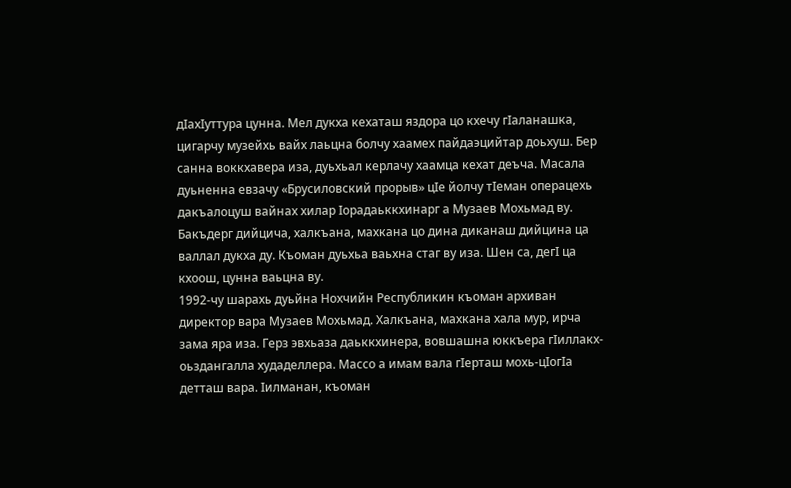дIахIуттура цунна. Мел дукха кехаташ яздора цо кхечу гIаланашка, цигарчу музейхь вайх лаьцна болчу хаамех пайдаэцийтар доьхуш. Бер санна воккхавера иза, дуьхьал керлачу хаамца кехат деъча. Масала дуьненна евзачу «Брусиловский прорыв» цIе йолчу тIеман операцехь дакъалоцуш вайнах хилар Iорадаьккхинарг а Музаев Мохьмад ву. Бакъдерг дийцича, халкъана, махкана цо дина диканаш дийцина ца валлал дукха ду. Къоман дуьхьа ваьхна стаг ву иза. Шен са, дегI ца кхоош, цунна ваьцна ву.
1992-чу шарахь дуьйна Нохчийн Республикин къоман архиван директор вара Музаев Мохьмад. Халкъана, махкана хала мур, ирча зама яра иза. Герз эвхьаза даьккхинера, вовшашна юккъера гIиллакх-оьздангалла худаделлера. Массо а имам вала гIерташ мохь-цIогIа детташ вара. Iилманан, къоман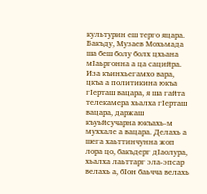культурин еш терго яцара. Бакъду, Музаев Мохьмада ша беш болу болх цхьана мIаьргонна а ца сацийра. Иза къинхьегамхо вара, цкъа а политикина юкъа гIерташ вацара, я ша гайта телекамера хьалха гIерташ вацара, даржаш къуьйсучарна юкъахь-м муххале а вацара. Делахь а шега хаьттинчунна жоп лора цо, бакъдерг дIаолура, хьалха лаьттарг эла-эпсар велахь а, бIон баьчча велахь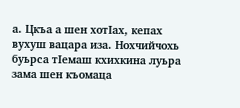а. Цкъа а шен хотIах, кепах вухуш вацара иза. Нохчийчохь буьрса тIемаш кхихкина луьра зама шен къомаца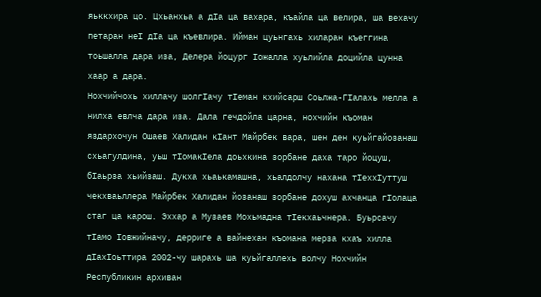яьккхира цо. Цхьанхьа а дIа ца вахара, къайла ца велира, ша вехачу петаран неI дIа ца къевлира. Ийман цуьнгахь хиларан къеггина тоьшалла дара иза, Делера йоцург Iожалла хуьлийла доцийла цунна хаар а дара.
Нохчийчохь хиллачу шолгIачу тIеман кхийсарш Соьлжа-ГIалахь мелла а нилха евлча дара иза. Дала гечдойла царна, нохчийн къоман яздархочун Ошаев Халидан кIант Майрбек вара, шен ден куьйгайозанаш схьагулдина, уьш тIомакIела доьхкина зорбане даха таро йоцуш, бIаьрза хьийзаш. Дукха хьаькамашна, хьалдолчу нахана тIеххIуттуш чекхваьллера Майрбек Халидан йозанаш зорбане дохуш ахчанца гIолаца стаг ца карош. Эххар а Музаев Мохьмадна тIекхаьчнера. Буьрсачу тIамо Iовжийначу, дерриге а вайнехан къомана мерза кхаъ хилла дIахIоьттира 2002-чу шарахь ша куьйгаллехь волчу Нохчийн Республикин архиван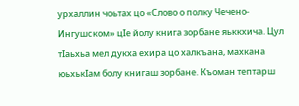урхаллин чоьтах цо «Слово о полку Чечено-Ингушском» цIе йолу книга зорбане яьккхича. Цул тIаьхьа мел дукха ехира цо халкъана, махкана юьхькIам болу книгаш зорбане. Къоман тептарш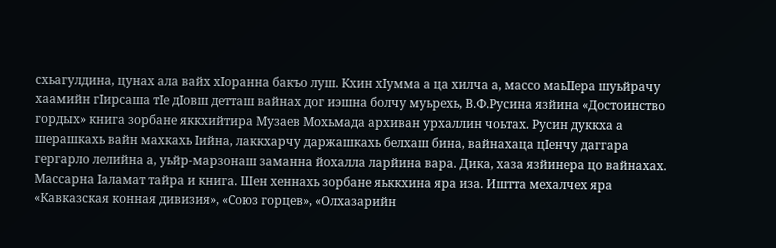схьагулдина, цунах ала вайх хIоранна бакъо луш. Кхин хIумма а ца хилча а, массо маьIIера шуьйрачу хаамийн гIирсаша тIе дIовш детташ вайнах дог иэшна болчу муьрехь, В.Ф.Русина язйина «Достоинство гордых» книга зорбане яккхийтира Музаев Мохьмада архиван урхаллин чоьтах. Русин дуккха а шерашкахь вайн махкахь Iийна, лаккхарчу даржашкахь белхаш бина, вайнахаца цIенчу даггара гергарло лелийна а, уьйр-марзонаш заманна йохалла ларйина вара. Дика, хаза язйинера цо вайнахах. Массарна Iаламат тайра и книга. Шен хеннахь зорбане яьккхина яра иза. Иштта мехалчех яра «Кавказская конная дивизия», «Союз горцев», «Олхазарийн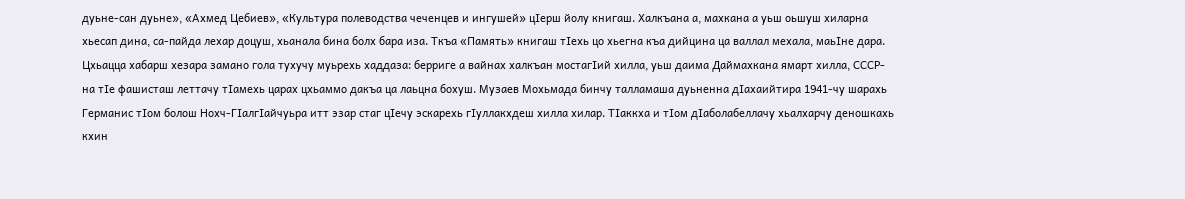дуьне-сан дуьне», «Ахмед Цебиев», «Культура полеводства чеченцев и ингушей» цIерш йолу книгаш. Халкъана а, махкана а уьш оьшуш хиларна хьесап дина, са-пайда лехар доцуш, хьанала бина болх бара иза. Ткъа «Память» книгаш тIехь цо хьегна къа дийцина ца валлал мехала, маьIне дара. Цхьацца хабарш хезара замано гола тухучу муьрехь хаддаза: берриге а вайнах халкъан мостагIий хилла, уьш даима Даймахкана ямарт хилла, СССР-на тIе фашисташ леттачу тIамехь царах цхьаммо дакъа ца лаьцна бохуш. Музаев Мохьмада бинчу талламаша дуьненна дIахаийтира 1941-чу шарахь Германис тIом болош Нохч-ГIалгIайчуьра итт эзар стаг цIечу эскарехь гIуллакхдеш хилла хилар. ТIаккха и тIом дIаболабеллачу хьалхарчу деношкахь кхин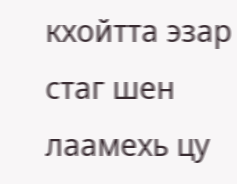кхойтта эзар стаг шен лаамехь цу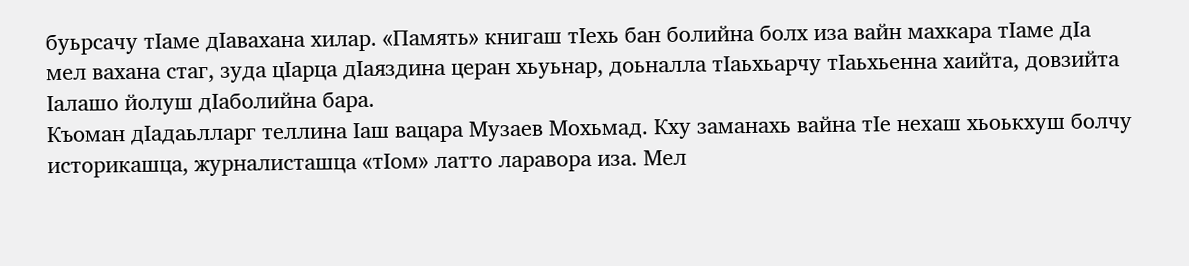буьрсачу тIаме дIавахана хилар. «Память» книгаш тIехь бан болийна болх иза вайн махкара тIаме дIа мел вахана стаг, зуда цIарца дIаяздина церан хьуьнар, доьналла тIаьхьарчу тIаьхьенна хаийта, довзийта Iалашо йолуш дIаболийна бара.
Къоман дIадаьлларг теллина Iаш вацара Музаев Мохьмад. Кху заманахь вайна тIе нехаш хьоькхуш болчу историкашца, журналисташца «тIом» латто ларавора иза. Мел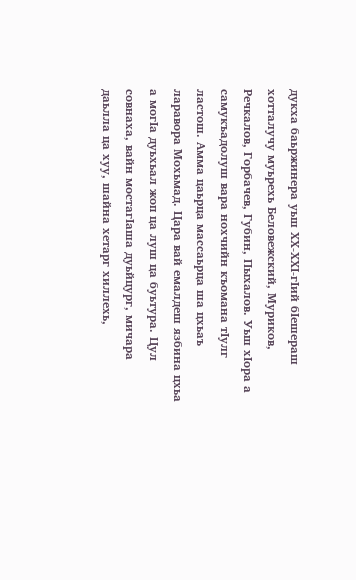дукха баьржинера уьш ХХ-ХХI-гIий бIешераш хотталучу муьрехь Беловежский, Муриков, Речкалов, Горбачев, Губин, Пыхалов. Уьш хIора а самукъадолуш вара нохчийн къомана тIулг ластош. Амма цаьрца массаьрца ша цхьаъ ларавора Мохьмад. Цара вай емалдеш язбина цхьа а могIа дуьхьал жоп ца луш ца буьтура. Цул совнаха, вайн мостагIаша дуьйцург, мичара даьлла ца хуу, шайна хетарг хиллехь,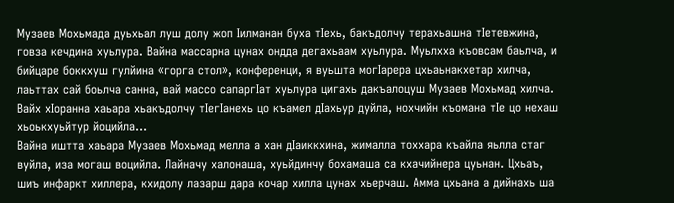Музаев Мохьмада дуьхьал луш долу жоп Iилманан буха тIехь, бакъдолчу терахьашна тIетевжина, говза кечдина хуьлура. Вайна массарна цунах ондда дегахьаам хуьлура. Муьлхха къовсам баьлча, и бийцаре боккхуш гулйина «горга стол», конференци, я вуьшта могIарера цхьаьнакхетар хилча, лаьттах сай боьлча санна, вай массо сапаргIат хуьлура цигахь дакъалоцуш Музаев Мохьмад хилча. Вайх хIоранна хаьара хьакъдолчу тIегIанехь цо къамел дIахьур дуйла, нохчийн къомана тIе цо нехаш хьоькхуьйтур йоцийла…
Вайна иштта хаьара Музаев Мохьмад мелла а хан дIаиккхина, жималла тоххара къайла яьлла стаг вуйла, иза могаш воцийла. Лайначу халонаша, хуьйдинчу бохамаша са кхачийнера цуьнан. Цхьаъ, шиъ инфаркт хиллера, кхидолу лазарш дара кочар хилла цунах хьерчаш. Амма цхьана а дийнахь ша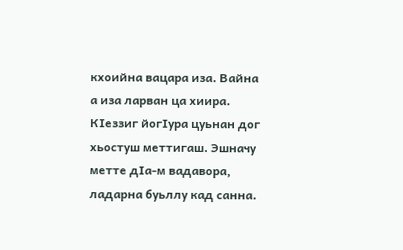кхоийна вацара иза. Вайна а иза ларван ца хиира. КIеззиг йогIура цуьнан дог хьостуш меттигаш. Эшначу метте дIа-м вадавора, ладарна буьллу кад санна.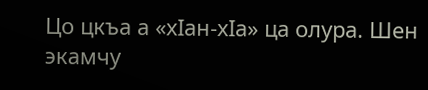Цо цкъа а «хIан-хIа» ца олура. Шен экамчу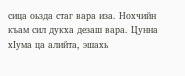сица оьзда стаг вара иза. Нохчийн къам сил дукха дезаш вара. Цунна хIума ца алийта, эшахь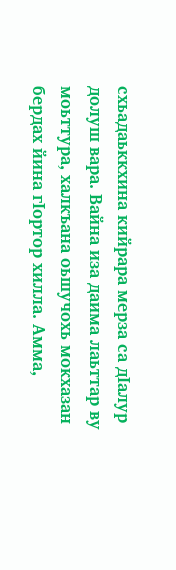схьадаьккхина кийрара мерза са дIалур долуш вара. Вайна иза даима лаьттар ву моьттура, халкъана оьшучохь мокхазан бердах йина гIортор хилла. Амма,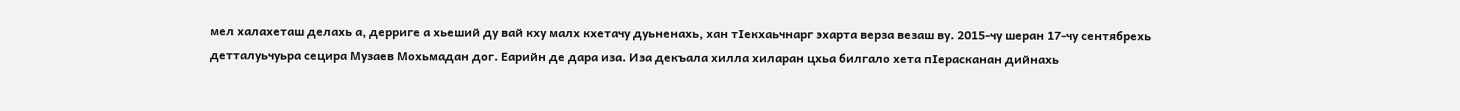мел халахеташ делахь а, дерриге а хьеший ду вай кху малх кхетачу дуьненахь, хан тIекхаьчнарг эхарта верза везаш ву. 2015-чу шеран 17-чу сентябрехь детталуьчуьра сецира Музаев Мохьмадан дог. Еарийн де дара иза. Иза декъала хилла хиларан цхьа билгало хета пIерасканан дийнахь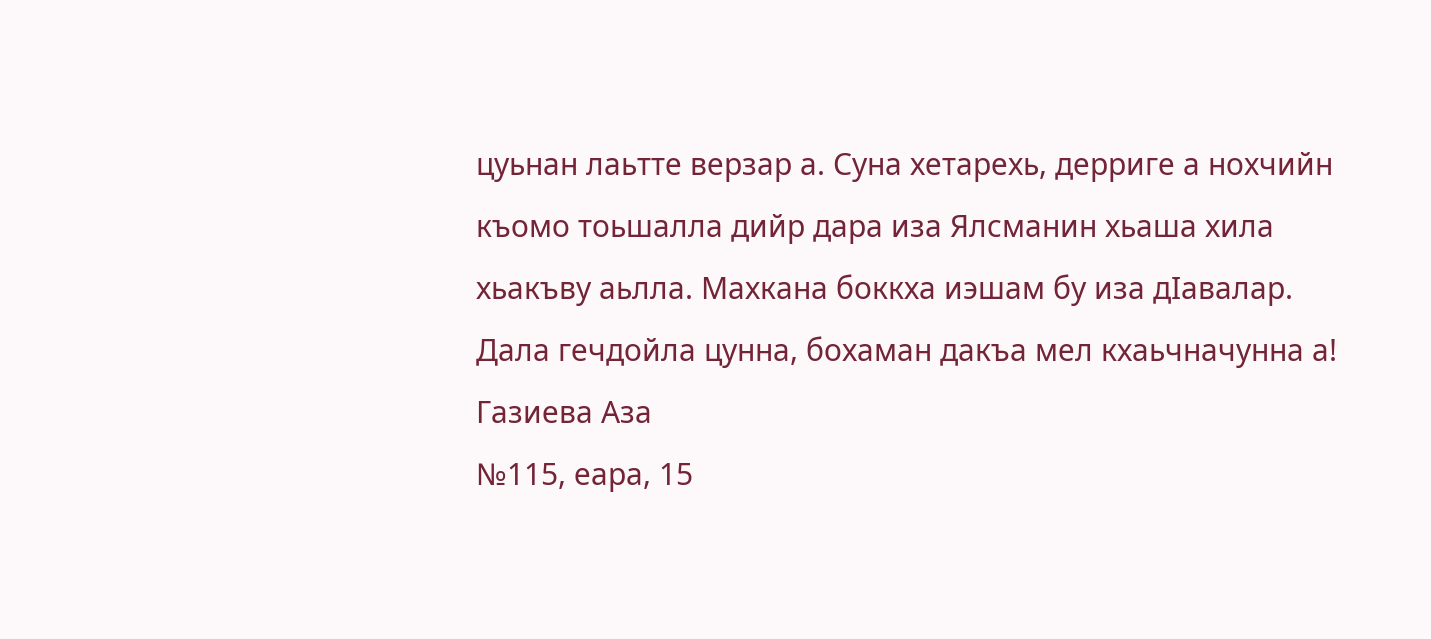цуьнан лаьтте верзар а. Суна хетарехь, дерриге а нохчийн къомо тоьшалла дийр дара иза Ялсманин хьаша хила хьакъву аьлла. Махкана боккха иэшам бу иза дIавалар. Дала гечдойла цунна, бохаман дакъа мел кхаьчначунна а!
Газиева Аза
№115, еара, 15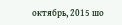октябрь, 2015 шо